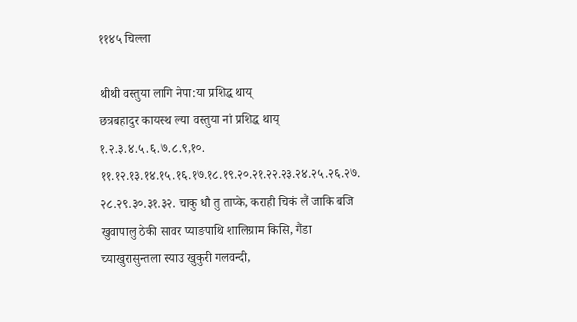११४५ चिल्ला

थीथी वस्तुया लागि नेपा:या प्रशिद्ध थाय्
छत्रबहादुर कायस्थ ल्या वस्तुया नां प्रशिद्ध थाय् १.२.३.४.५.६.७.८.९,१०. ११.१२.१३.१४.१५.१६.१७.१८.१९.२०.२१.२२.२३.२४.२५.२६.२७. २८.२९.३०.३१.३२. चाकु धौ तु ताप्के, कराही चिकं लैं जाकि बजि खुवापालु ठेकी सावर प्याङपाथि शालिग्राम किसि, गैंडा च्याखुरासुन्तला स्याउ खुकुरी गलवन्दी,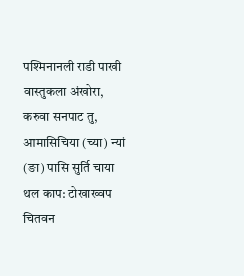पश्मिनानली राडी पाखी वास्तुकला अंखोरा, करुवा सनपाट तु, आमासिचिया (च्या) न्यां (ङा) पासि सुर्ति चाया थल काप: टोखाख्वप चितवन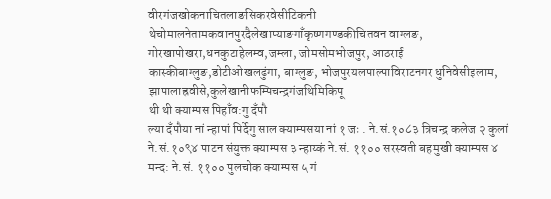वीरगंजखोकनाचितलाङसिकरवेसीटिकनी थेचोमालनेतामकवानपुरदैलेखाप्याङगाँकृष्णगण्डकीचितवन वाग्लङ, गोरखापोखरा,धनकुटाहेलम्व,जम्ला, जोमसोमभोजपुर, आठराई कास्कीबाग्लुङ,डोटीओखलढुंगा, बाग्लुङ, भोजपुरयलपाल्पाविराटनगर धुनिवेसीइलाम, झापालाह्रवीसे,कुलेखानीफम्पिचन्द्रगंजथिमिकिपू
थी थी क्याम्पस पिहाँव:गु दँपौ
ल्या दँपौया नां न्हापां पिर्देगु साल क्याम्पसया नां १ जः . ने.सं.१०८३ त्रिचन्द्र कलेज २ कुलां ने.सं.१०९४ पाटन संयुक्त क्याम्पस ३ न्हाय्कं ने.सं. ११०० सरस्वती बहमुखी क्याम्पस ४ मन्द: ने.सं. ११०० पुलचोक क्याम्पस ५ गं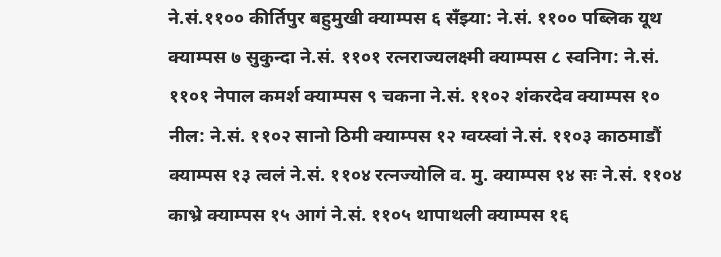ने.सं.११०० कीर्तिपुर बहुमुखी क्याम्पस ६ सँझ्या: ने.सं. ११०० पब्लिक यूथ क्याम्पस ७ सुकुन्दा ने.सं. ११०१ रत्नराज्यलक्ष्मी क्याम्पस ८ स्वनिग: ने.सं. ११०१ नेपाल कमर्श क्याम्पस ९ चकना ने.सं. ११०२ शंकरदेव क्याम्पस १० नील: ने.सं. ११०२ सानो ठिमी क्याम्पस १२ ग्वय्स्वां ने.सं. ११०३ काठमाडौं क्याम्पस १३ त्वलं ने.सं. ११०४ रत्नज्योलि व. मु. क्याम्पस १४ सः ने.सं. ११०४ काभ्रे क्याम्पस १५ आगं ने.सं. ११०५ थापाथली क्याम्पस १६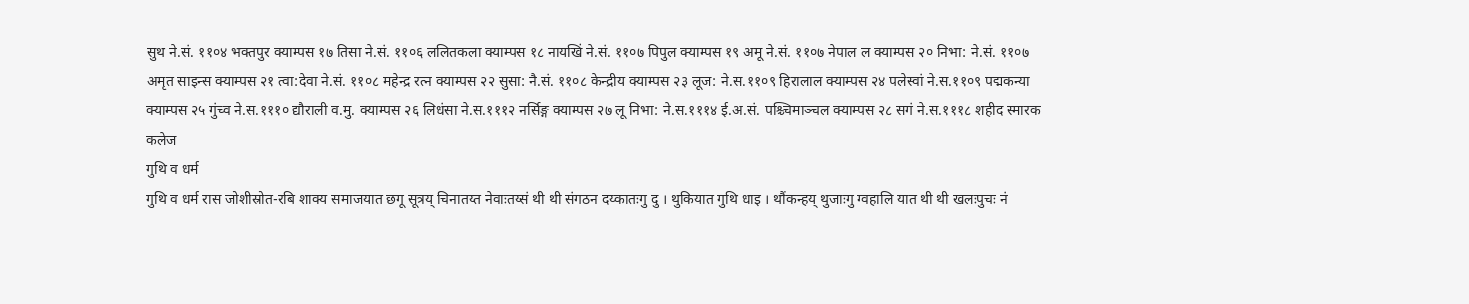सुथ ने.सं. ११०४ भक्तपुर क्याम्पस १७ तिसा ने.सं. ११०६ ललितकला क्याम्पस १८ नायखिं ने.सं. ११०७ पिपुल क्याम्पस १९ अमू ने.सं. ११०७ नेपाल ल क्याम्पस २० निभा: ने.सं. ११०७ अमृत साइन्स क्याम्पस २१ त्वा:देवा ने.सं. ११०८ महेन्द्र रत्न क्याम्पस २२ सुसा: नै.सं. ११०८ केन्द्रीय क्याम्पस २३ लूज: ने.स.११०९ हिरालाल क्याम्पस २४ पलेस्वां ने.स.११०९ पद्मकन्या क्याम्पस २५ गुंच्व ने.स.१११० द्यौराली व.मु. क्याम्पस २६ लिधंसा ने.स.१११२ नर्सिङ्ग क्याम्पस २७ लू निभा: ने.स.१११४ ई.अ.सं. पश्च्चिमाञ्चल क्याम्पस २८ सगं ने.स.१११८ शहीद स्मारक कलेज
गुथि व धर्म
गुथि व धर्म रास जोशीस्रोत-रबि शाक्य समाजयात छगू सूत्रय् चिनातय्त नेवाःतय्सं थी थी संगठन दय्कातःगु दु । थुकियात गुथि धाइ । थौंकन्हय् थुजाःगु ग्वहालि यात थी थी खलःपुचः नं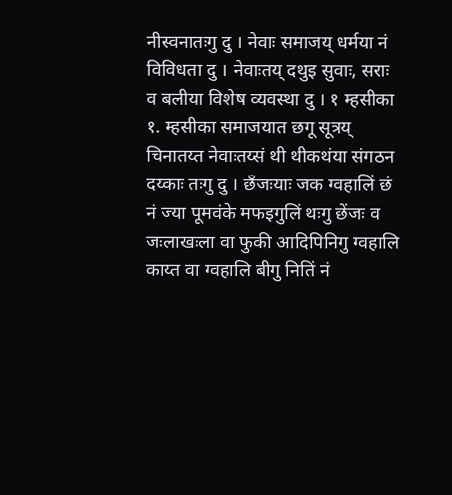नीस्वनातःगु दु । नेवाः समाजय् धर्मया नं विविधता दु । नेवाःतय् दथुइ सुवाः, सराः व बलीया विशेष व्यवस्था दु । १ म्हसीका १. म्हसीका समाजयात छगू सूत्रय् चिनातय्त नेवाःतय्सं थी थीकथंया संगठन दय्काः तःगु दु । छँजःयाः जक ग्वहालिं छं नं ज्या पूमवंके मफइगुलिं थःगु छेंजः व जःलाखःला वा फुकी आदिपिनिगु ग्वहालि काय्त वा ग्वहालि बीगु नितिं नं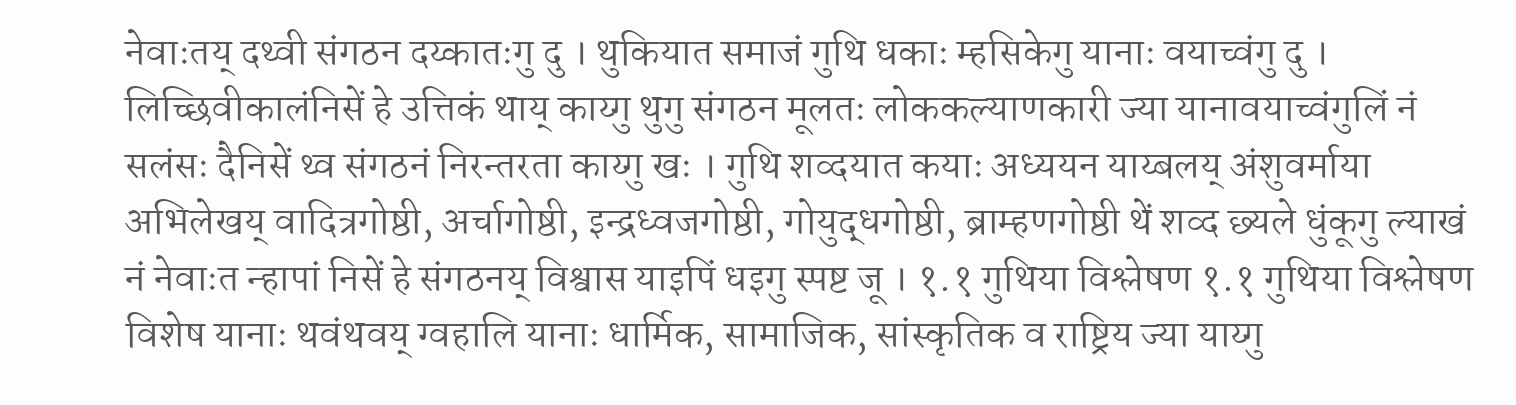नेवाःतय् दथ्वी संगठन दय्कातःगु दु । थुकियात समाजं गुथि धकाः म्हसिकेगु यानाः वयाच्वंगु दु । लिच्छिवीकालंनिसें हे उत्तिकं थाय् काय्गु थुगु संगठन मूलतः लोककल्याणकारी ज्या यानावयाच्वंगुलिं नं सलंसः दैनिसें थ्व संगठनं निरन्तरता काय्गु खः । गुथि शव्दयात कयाः अध्ययन याय्बलय् अंशुवर्माया अभिलेखय् वादित्रगोष्ठी, अर्चागोष्ठी, इन्द्रध्वजगोष्ठी, गोयुद्धगोष्ठी, ब्राम्हणगोष्ठी थें शव्द छ्यले धुंकूगु ल्याखं नं नेवाःत न्हापां निसें हे संगठनय् विश्वास याइपिं धइगु स्पष्ट जू । १.१ गुथिया विश्लेषण १.१ गुथिया विश्लेषण विशेष यानाः थवंथवय् ग्वहालि यानाः धार्मिक, सामाजिक, सांस्कृतिक व राष्ट्रिय ज्या याय्गु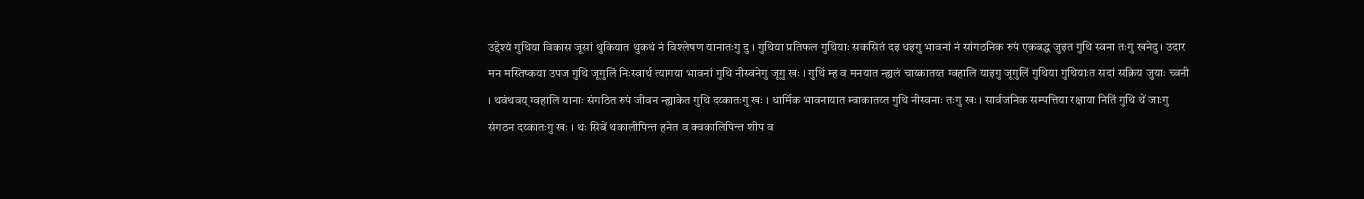उद्देश्यं गुथिया विकास जूसां थुकियात थुकथं नं विश्लेषण यानातःगु दु । गुथिया प्रतिफल गुथियाः सकसितं दइ धइगु भावनां नं सांगठनिक रुपं एकबद्ध जुइत गुथि स्वना तःगु खनेदु । उदार मन मस्तिष्कया उपज गुथि जूगुलिं निःस्वार्थ त्यागया भावनां गुथि नीस्वनेगु जूगु खः । गुथिं म्ह व मनयात न्ह्यलं चाय्कातय्त ग्वहालि याइगु जूगुलिं गुथिया गुथियाःत सदां सक्रिय जुयाः च्वनी । थवंथवय् ग्वहालि यानाः संगठित रुपं जीवन न्ह्याकेत गुथि दय्कातःगु खः । धार्मिक भावनायात म्वाकातय्त गुथि नीस्वनाः तःगु खः । सार्वजनिक सम्पत्तिया रक्षाया नितिं गुथि थें जाःगु संगठन दय्कातःगु खः । थः सिबें थकालीपिन्त हनेत व क्वकालिपिन्त शीप व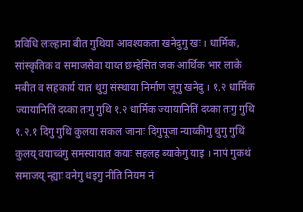प्रविधि लःल्हाना बीत गुथिया आवश्यकता खनेदुगु खः । धार्मिक, सांस्कृतिक व समाजसेवा याय्त छम्हेसित जक आर्थिक भार लाके मबीत व सहकार्य यात थुगु संस्थाया निर्माण जूगु खनेदु । १.२ धार्मिक ज्यायानितिं दय्का तःगु गुथि १.२ धार्मिक ज्यायानितिं दय्का तःगु गुथि १.२.१ दिगु गुथि कुलया सकल जानाः दिगुपूजा न्याय्कीगु थुगु गुथिं कुलय् वयाच्वंगु समस्यायात कयाः सहलह ब्याकेगु याइ । नापं गुकथं समाजय् न्ह्याः वनेगु धइगु नीति नियम नं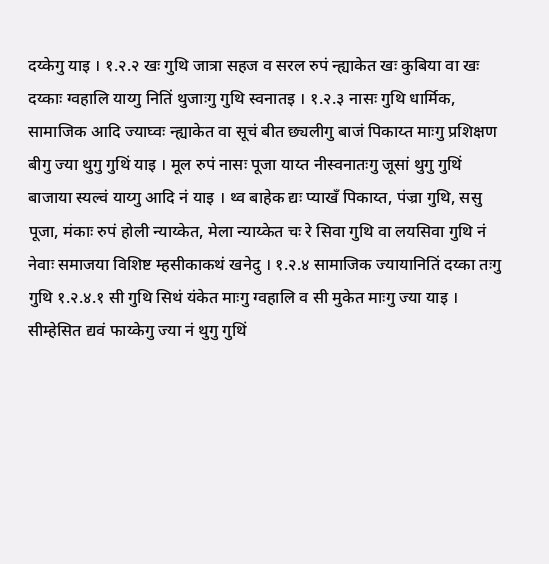दय्केगु याइ । १.२.२ खः गुथि जात्रा सहज व सरल रुपं न्ह्याकेत खः कुबिया वा खः दय्काः ग्वहालि याय्गु नितिं थुजाःगु गुथि स्वनातइ । १.२.३ नासः गुथि धार्मिक, सामाजिक आदि ज्याघ्वः न्ह्याकेत वा सूचं बीत छ्यलीगु बाजं पिकाय्त माःगु प्रशिक्षण बीगु ज्या थुगु गुथिं याइ । मूल रुपं नासः पूजा याय्त नीस्वनातःगु जूसां थुगु गुथिं बाजाया स्यल्वं याय्गु आदि नं याइ । थ्व बाहेक द्यः प्याखँ पिकाय्त, पंज्रा गुथि, ससु पूजा, मंकाः रुपं होली न्याय्केत, मेला न्याय्केत चः रे सिवा गुथि वा लयसिवा गुथि नं नेवाः समाजया विशिष्ट म्हसीकाकथं खनेदु । १.२.४ सामाजिक ज्यायानितिं दय्का तःगु गुथि १.२.४.१ सी गुथि सिथं यंकेत माःगु ग्वहालि व सी मुकेत माःगु ज्या याइ । सीम्हेसित द्यवं फाय्केगु ज्या नं थुगु गुथिं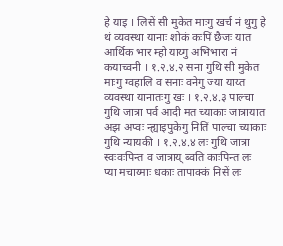हे याइ । लिसें सी मुकेत माःगु खर्च नं थुगु हे थं व्यवस्था यानाः शोकं कःपिं छैजः यात आर्थिक भार म्हो याय्गु अभिभारा नं कयाच्वनी । १.२.४.२ सना गुथि सी मुकेत माःगु ग्वहालि व सनाः वनेगु ज्या याय्त व्यवस्था यानातःगु खः । १.२.४.३ पाल्चा गुथि जात्रा पर्व आदी मत च्याकाः जात्रायात अझ अप्वः न्ह्याइपुकेगु नितिं पाल्चा च्याकाः गुथि न्यायकी । १.२.४.४ लः गुथि जात्रा स्वःवःपिन्त व जात्राय् ब्वति काःपिन्त लः प्या मचाय्माः धकाः तापाक्कं निसें लः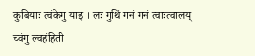कुबियाः त्वंकेगु याइ । लः गुथिं गनं गनं त्वाःत्वालय् च्वंगु ल्वहंहिती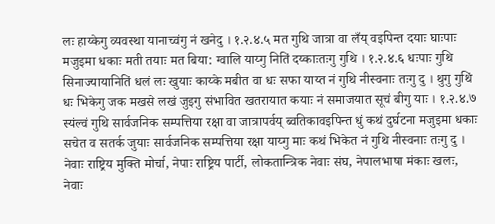लः हाय्केगु व्यवस्था यानाच्वंगु नं खनेदु । १.२.४.५ मत गुथि जात्रा वा लँय् वइपिन्त दयाः घाःपाः मजुइमा धकाः मती तयाः मत बिया: ग्वालि याय्गु नितिं दय्काःतःगु गुथि । १.२.४.६ धःपाः गुथि सिनाज्यायानितिं धलं लः खुयाः काय्के मबीत वा धः सफा याय्त नं गुथि नीस्वनाः तःगु दु । थुगु गुथिं धः भिकेगु जक मखसे लखं जुइगु संभावित खतरायात कयाः नं समाजयात सूचं बीगु याः । १.२.४.७ स्यंल्वं गुथि सार्वजनिक सम्पत्तिया रक्षा वा जात्रापर्वय् ब्वतिकावइपिन्त धुं कथं दुर्घटना मजुइमा धकाः सचेत व सतर्क जुयाः सार्वजनिक सम्पत्तिया रक्षा याय्गु माः कथं भिकेत नं गुथि नीस्वनाः तःगु दु । नेवाः राष्ट्रिय मुक्ति मोर्चा, नेपाः राष्ट्रिय पार्टी, लोकतान्त्रिक नेवाः संघ, नेपालभाषा मंकाः खलः, नेवाः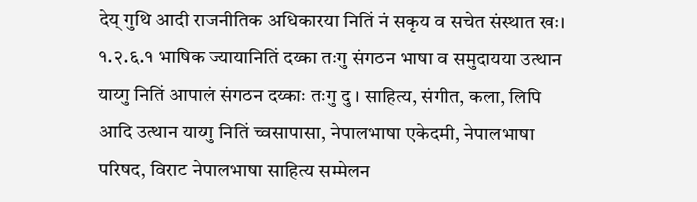देय् गुथि आदी राजनीतिक अधिकारया नितिं नं सकृय व सचेत संस्थात खः। १.२.६.१ भाषिक ज्यायानितिं दय्का तःगु संगठन भाषा व समुदायया उत्थान याय्गु नितिं आपालं संगठन दय्काः तःगु दु । साहित्य, संगीत, कला, लिपि आदि उत्थान याय्गु नितिं च्वसापासा, नेपालभाषा एकेदमी, नेपालभाषा परिषद, विराट नेपालभाषा साहित्य सम्मेलन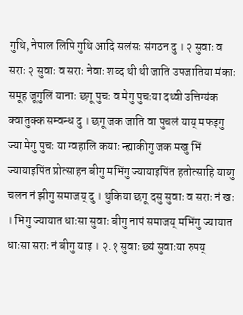गुथि, नेपाल लिपि गुथि आदि सलंसः संगठन दु । २ सुवाः व सराः २ सुवाः व सराः नेवाः शव्द थी थी जाति उपजातिया मंकाः समूह जूगुलिं यानाः छगू पुचः व मेगु पुचःया दथ्वी उत्तिग्यंक क्वातुक्क सम्वन्ध दु । छगू जक जाति वा पुचलं याय् मफइगु ज्या मेगु पुचः या ग्वहालि कयाः न्ह्याकीगु जक मखु भिं ज्यायाइपिंत प्रोत्साहन बीगु मभिंगु ज्यायाइपिंत हतोत्साहि याय्गु चलन नं झीगु समाजय् दु । थुकिया छगू दसु सुवाः व सराः नं खः । भिगु ज्यायात धाःसा सुवाः बीगु नापं समाजय् मभिंगु ज्यायात धाःसा सराः नं बीगु याइ । २.१ सुवाः छ्यं सुवाःया रुपय्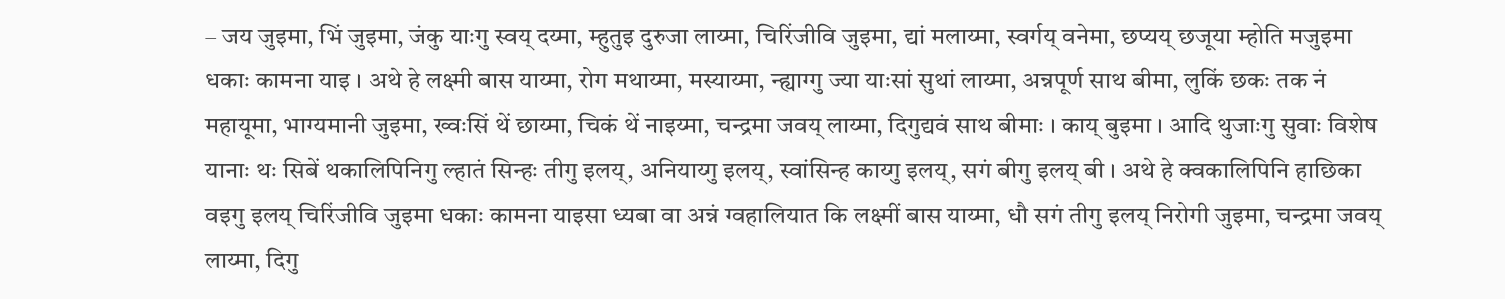– जय जुइमा, भिं जुइमा, जंकु याःगु स्वय् दय्मा, म्हुतुइ दुरुजा लाय्मा, चिरिंजीवि जुइमा, द्यां मलाय्मा, स्वर्गय् वनेमा, छप्यय् छजूया म्होति मजुइमा धकाः कामना याइ । अथे हे लक्ष्मी बास याय्मा, रोग मथाय्मा, मस्याय्मा, न्ह्याग्गु ज्या याःसां सुथां लाय्मा, अन्नपूर्ण साथ बीमा, लुकिं छकः तक नं महायूमा, भाग्यमानी जुइमा, ख्वःसिं थें छाय्मा, चिकं थें नाइय्मा, चन्द्रमा जवय् लाय्मा, दिगुद्यवं साथ बीमाः । काय् बुइमा । आदि थुजाःगु सुवाः विशेष यानाः थः सिबें थकालिपिनिगु ल्हातं सिन्हः तीगु इलय्, अनियाय्गु इलय्, स्वांसिन्ह काय्गु इलय्, सगं बीगु इलय् बी । अथे हे क्वकालिपिनि हाछिका वइगु इलय् चिरिंजीवि जुइमा धकाः कामना याइसा ध्यबा वा अन्नं ग्वहालियात कि लक्ष्मीं बास याय्मा, धौ सगं तीगु इलय् निरोगी जुइमा, चन्द्रमा जवय् लाय्मा, दिगु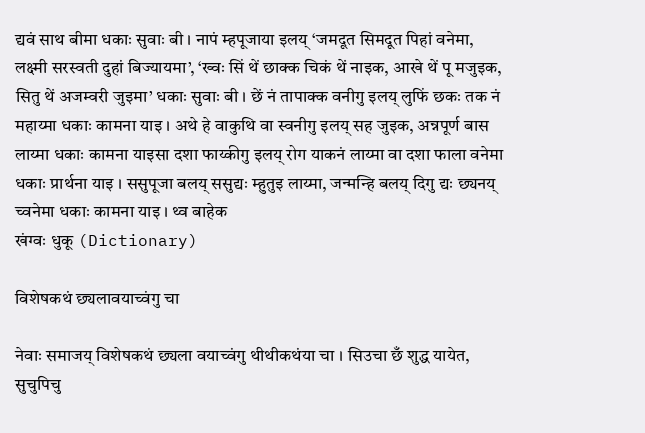द्यवं साथ बीमा धकाः सुवाः बी । नापं म्हपूजाया इलय् ‘जमदूत सिमदूत पिहां वनेमा, लक्ष्मी सरस्वती दुहां बिज्यायमा’, ‘ख्वः सिं थें छाक्क चिकं थें नाइक, आखे थें पू मजुइक, सितु थें अजम्वरी जुइमा’ धकाः सुवाः बी । छें नं तापाक्क वनीगु इलय् लुफिं छकः तक नं महाय्मा धकाः कामना याइ । अथे हे वाकुथि वा स्वनीगु इलय् सह जुइक, अन्नपूर्ण बास लाय्मा धकाः कामना याइसा दशा फाय्कीगु इलय् रोग याकनं लाय्मा वा दशा फाला वनेमा धकाः प्रार्थना याइ । ससुपूजा बलय् ससुद्यः म्हुतुइ लाय्मा, जन्मन्हि बलय् दिगु द्यः छ्यनय् च्वनेमा धकाः कामना याइ । थ्व बाहेक
खंग्वः धुकू (Dictionary)

विशेषकथं छ्यलावयाच्वंगु चा

नेवाः समाजय् विशेषकथं छ्यला वयाच्वंगु थीथीकथंया चा । सिउचा छँ शुद्ध यायेत, सुचुपिचु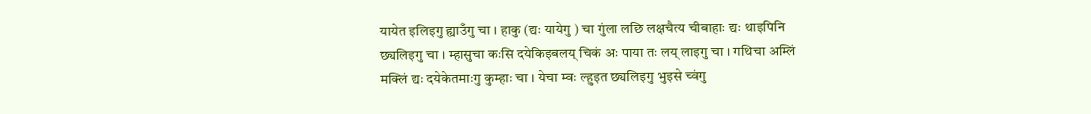यायेत इलिइगु ह्याउँगु चा । हाकु (द्यः यायेगु ) चा गुंला लछि लक्षचैत्य चीबाहाः द्यः थाइपिनि छ्यलिइगु चा । म्हासुचा कःसि दयेकिइबलय् चिकं अः पाया तः लय् लाइगु चा । गथिचा अम्लिं मक्लिं द्यः दयेकेतमाःगु कुम्हाः चा । येचा म्वः ल्हुइत छ्यलिइगु भुइसे च्वंगु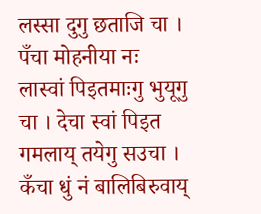लस्सा दुगु छताजि चा । पँचा मोहनीया नः लास्वां पिइतमाःगु भुयूगु चा । देचा स्वां पिइत गमलाय् तयेगु सउचा । कँचा धुं नं बालिबिरुवाय्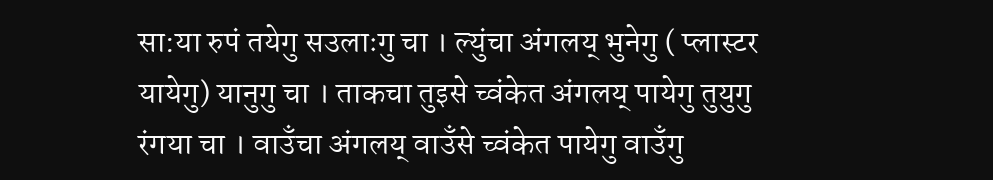सा:या रुपं तयेगु सउलाःगु चा । ल्युंचा अंगलय् भुनेगु ( प्लास्टर यायेगु) यानुगु चा । ताकचा तुइसे च्वंकेत अंगलय् पायेगु तुयुगु रंगया चा । वाउँचा अंगलय् वाउँसे च्वंकेत पायेगु वाउँगु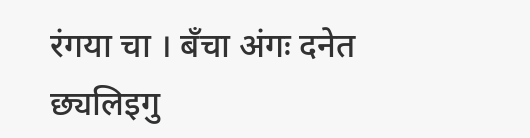रंगया चा । बँचा अंगः दनेत छ्यलिइगु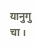यानुगु चा ।